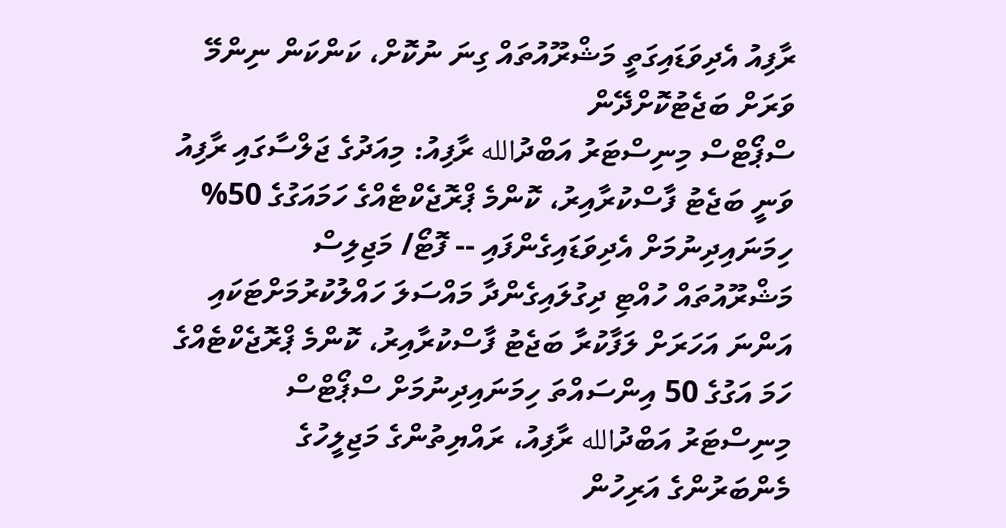ރާފިއު އެދިވަޑައިގަތީ މަޝްރޫއުތައް ގިނަ ނުކޮށް، ކަންކަން ނިންމޭ ވަރަށް ބަޖެޓުކޮށްދޭން
ސްޕޯޓްސް މިނިސްޓަރު އަބްދުالله ރާފިއު: މިއަދުގެ ޖަލްސާގައި ރާފިއު ވަނީ ބަޖެޓު ފާސްކުރާއިރު، ކޮންމެ ޕްރޮޖެކްޓެއްގެ ހަމައަގުގެ 50% ހިމަނައިދިނުމަށް އެދިވަޑައިގެންފައި -- ފޮޓޯ/ މަޖިލިސް
މަޝްރޫއުތައް ހުއްޓި ދިގުލައިގެންދާ މައްސަލަ ހައްލުކުރުމަށްޓަކައި އަންނަ އަހަރަށް ލަފާކުރާ ބަޖެޓު ފާސްކުރާއިރު، ކޮންމެ ޕްރޮޖެކްޓެއްގެ ހަމަ އަގުގެ 50 އިންސައްތަ ހިމަނައިދިނުމަށް ސްޕޯޓްސް މިނިސްޓަރު އަބްދުالله ރާފިއު، ރައްޔިތުންގެ މަޖިލީހުގެ މެންބަރުންގެ އަރިހުން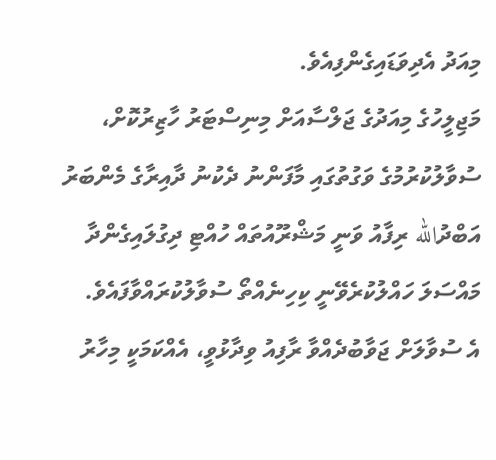މިއަދު އެދިވަޑައިގެންފިއެވެ.
މަޖިލީހުގެ މިއަދުގެ ޖަލްސާއަށް މިނިސްޓަރު ހާޒިރުކޮށް، ސުވާލުކުރުމުގެ ވަގުތުގައި މާފަންނު ދެކުނު ދާއިރާގެ މެންބަރު އަބްދުالله ރިފާއު ވަނީ މަޝްރޫއުތައް ހުއްޓި ދިގުލައިގެންދާ މައްސަލަ ހައްލުކުރެވޭނީ ކިހިނެއްތޯ ސުވާލުކުރައްވާފައެވެ.
އެ ސުވާލަށް ޖަވާބުދެއްވާ ރާފިއު ވިދާޅުވީ، އެއްކަމަކީ މިހާރު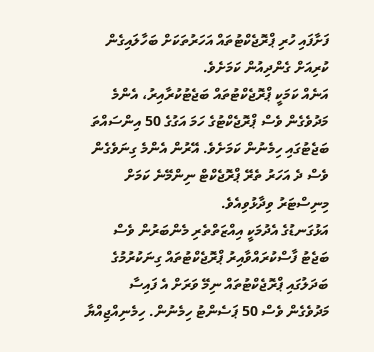ފަށާފައި ހުރި ޕްރޮޖެކްޓުތައް އަހަރުތަކަށް ބަހާލައިގެން ކުރިއަށް ގެންދިއުން ކަމަށެވެ.
އަނެއް ކަމަކީ ޕްރޮޖެކްޓުތައް ބަޖެޓުކުރާއިރު، އެންމެ މަދުވެގެން ވެސް ޕްރޮޖެކްޓުގެ ހަމަ އަގުގެ 50 އިންސައްތަ ބަޖެޓުގައި ހިމެނުން ކަމަށެވެ. އޭރުން އެންމެ ގިނަވެގެން ވެސް ދެ އަހަރު ތެރޭ ޕްރޮޖެކްޓް ނިންމޭނެ ކަމަށް މިނިސްޓަރު ވިދާޅުވިއެވެ.
އަޅުގަނޑުގެ އެދުމަކީ އިއްޒަތްތެރި މެންބަރުން ވެސް ބަޖެޓު ފާސްކުރައްވާއިރު ޕްރޮޖެކްޓުތައް ގިނަކުރުމުގެ ބަދަލުގައި ޕްރޮޖެކްޓުތައް ނިމޭ ވަރަށް އެ ފައިސާ މަދުވެގެން ވެސް 50 ޕަސެންޓު ހިމެނުން. ހިމެނިއްޖިއްޔާ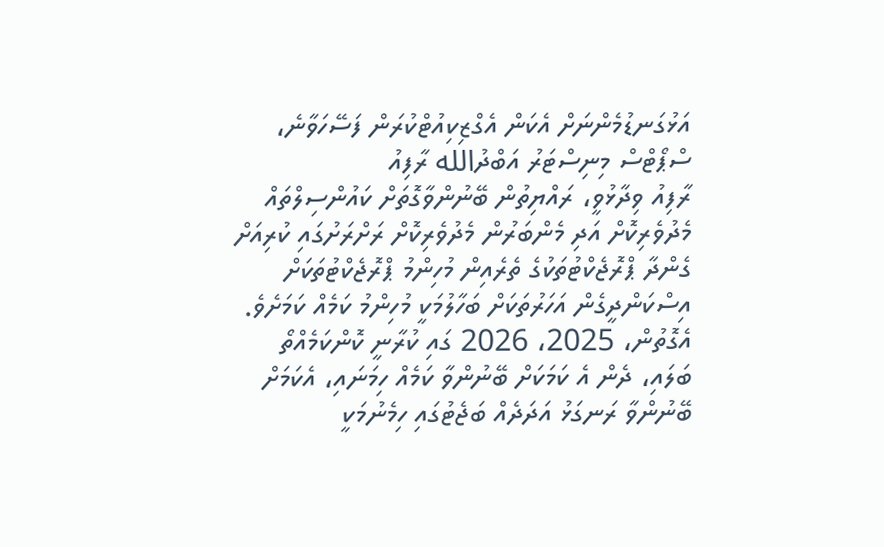އަޅުގަނޑުމެންނަށް އެކަން އެގްޒިކިއުޓްކުރަން ފަސޭހަވާނެ، ސްޕޯޓްސް މިނިސްޓަރު އަބްދުالله ރާފިއު
ރާފިއު ވިދާޅުވީ، ރައްޔިތުން ބޭނުންވާގޮތަށް ކައުންސިލްތައް މެދުވެރިކޮށް އަދި މެންބަރުން މެދުވެރިކޮށް ރަށްރަށުގައި ކުރިއަށް ގެންދާ ޕްރޮޖެކްޓުތަކުގެ ތެރެއިން މުހިންމު ޕްރޮޖެކްޓުތަކަށް އިސްކަންދީގެން އަހަރުތަކަށް ބަހާލުމަކީ މުހިންމު ކަމެއް ކަމަށެވެ.
އެގޮތުން، 2025، 2026 ގައި ކުރާނީ ކޮންކަމެއްތޯ ބަލައި، ދެން އެ ކަމަކަށް ބޭނުންވާ ކަމެއް ހިމަނައި، އެކަމަށް ބޭނުންވާ ރަނގަޅު އަދަދެއް ބަޖެޓުގައި ހިމެނުމަކީ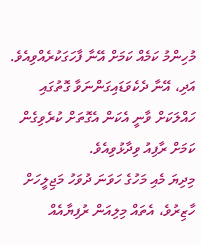މުހިންމު ކަމެއް ކަމަށް އޭނާ ފާހަގަކުރެއްވިއެވެ. އަދި، އޭނާ ދެކެވަޑައިގަންނަވާ ގޮތުގައި ހައްލަކަށް ވާނީ އެކަން އެގޮތަށް ކުރެވިގެން ކަމަށް ރާފިއު ވިދާޅުވިއެވެ.
މިދިޔަ މެއި މަހުގެ ހަވަނަ ދުވަހު މަޖިލީހަށް ހާޒިރުވެ، އެތައް މިލިއަން ރުފިޔާއެއް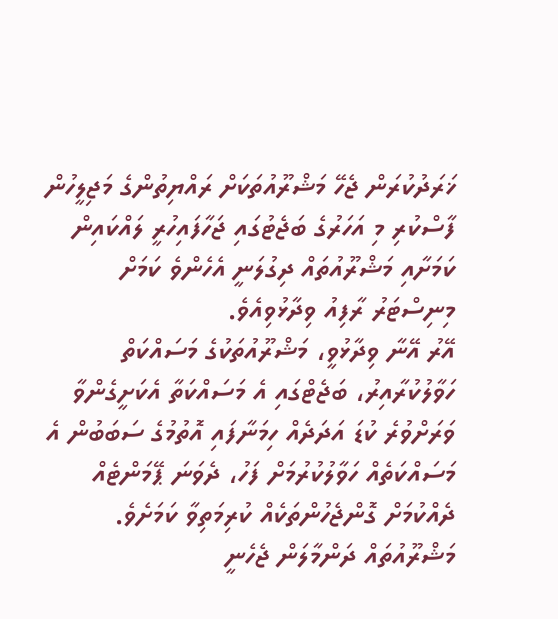ޚަރަދުކުރަން ޖެހޭ މަޝްރޫއުތަކަށް ރައްޔިތުންގެ މަޖިލީހުން ފާސްކުރި މި އަހަރުގެ ބަޖެޓުގައި ޖަހާފައިހުރީ ލައްކައިން ކަމަށާއި މަޝްރޫއުތައް ދިގުލަނީ އެހެންވެ ކަމަށް މިނިސްޓަރު ރާފިއު ވިދާޅުވިއެވެ.
އޭރު އޭނާ ވިދާޅުވީ، މަޝްރޫއުތަކުގެ މަސައްކަތް ހަވާލުކުރާއިރު، ބަޖެޓްގައި އެ މަސައްކަތާ އެކަށީގެންވާ ވަރަށްވުރެ ކުޑަ އަދަދެއް ހިމަނާފައި އޮތުމުގެ ސަބަބުން އެ މަސައްކަތެއް ހަވާލުކުރުމަށް ފަހު، ދެވަނަ ޕޭމަންޓެއް ދެއްކުމަށް ގޮންޖެހުންތަކެއް ކުރިމަތިވާ ކަމަށެވެ.
މަޝްރޫއުތައް ދަންމާލަން ޖެހެނީ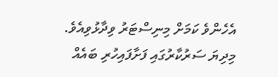އެހެންވެ ކަމަށް މިނިސްޓަރު ވިދާޅުވިއެވެ.
މިދިޔަ ސަރުކާރުގައި ފަށާފައިހުރި ބައެއް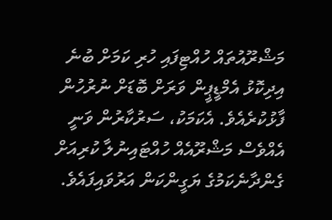މަޝްރޫއުތައް ހުއްޓިފައި ހުރި ކަމަށް ބުނެ އިދިކޮޅު އެމްޑީޕީން ވަރަށް ބޮޑަށް ނުރުހުން ފާޅުކުރެއެވެ. އެކަމަކު، ސަރުކާރުން ވަނީ އެއްވެސް މަޝްރޫއެއް ހުއްޓައިނުލާ ކުރިއަށް ގެންދާނެކަމުގެ ޔަގީންކަން އަރުވައިފައެވެ.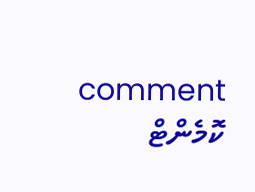comment ކޮމެންޓް